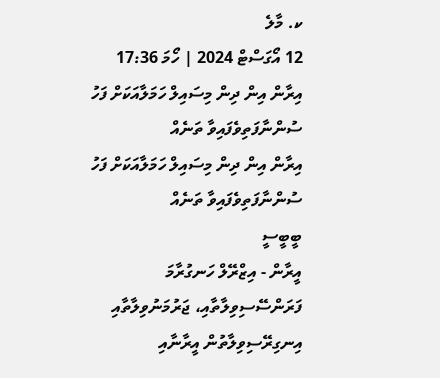ކ. މާލެ
12 އޯގަސްޓް 2024 | ހޯމަ 17:36
އިރާން އިން ދިން މިސައިލް ހަމަލާއަކަށް ފަހު ސުންނާފަތިވެފައިވާ ތަނެއް
އިރާން އިން ދިން މިސައިލް ހަމަލާއަކަށް ފަހު ސުންނާފަތިވެފައިވާ ތަނެއް
ބީބީސީ
އީރާން - އިޒްރޭލް ހަނގުރާމަ
ފަރަންސޭސިވިލާތާއި، ޖަރުމަނުވިލާތާއި އިނގިރޭސިވިލާތުން އީރާނާއި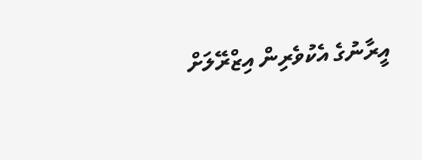އީރާނުގެ އެކުވެރިން އިޒްރޭލަށް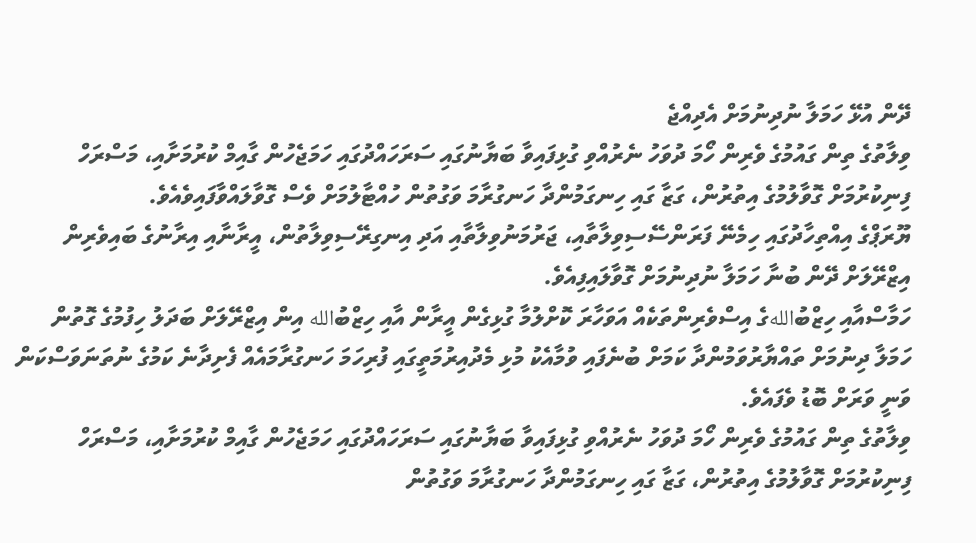ދޭން އުޅޭ ހަމަލާ ނުދިނުމަށް އެދިއްޖެ
ވިލާތުގެ ތިން ގައުމުގެ ވެރިން ހޯމަ ދުވަހު ނެރުއްވި ގުޅިފައިވާ ބަޔާނުގައި ސަރަހައްދުގައި ހަމަޖެހުން ގާއިމް ކުރުމަށާއި، މަސްރަހް ފިނިކުރުމަށް ގޮވާލުމުގެ އިތުރުން، ގަޒާ ގައި ހިނގަމުންދާ ހަނގުރާމަ ވަގުތުން ހުއްޓާލުމަށް ވެސް ގޮވާލައްވާފައިވެއެވެ.
ޔޫރަޕްގެ އިއްތިހާދުގައި ހިމެނޭ ފަރަންސޭސިވިލާތާއި، ޖަރުމަނުވިލާތާއި އަދި އިނގިރޭސިވިލާތުން، އީރާނާއި އިރާނުގެ ބައިވެރިން އިޒްރޭލަށް ދޭން ބުނާ ހަމަލާ ނުދިނުމަށް ގޮވާލައިފިއެވެ.
ހަމާސްއާއި ހިޒްބުاللهގެ އިސްވެރިންތަކެއް އަވަހާރަ ކޮށްލުމާ ގުޅިގެން އީރާން އާއި ހިޒްބުالله އިން އިޒްރޭލަށް ބަދަލު ހިފުމުގެ ގޮތުން ހަމަލާ ދިނުމަށް ތައްޔާރުވަމުންދާ ކަމަށް ބުނެފައި ވުމާއެކު މުޅި މެދުއިރުމަތީގައި ފުރިހަމަ ހަނގުރާމައެއް ފެށިދާނެ ކަމުގެ ނުތަނަވަސްކަން ވަނީ ވަރަށް ބޮޑު ވެފައެވެ.
ވިލާތުގެ ތިން ގައުމުގެ ވެރިން ހޯމަ ދުވަހު ނެރުއްވި ގުޅިފައިވާ ބަޔާނުގައި ސަރަހައްދުގައި ހަމަޖެހުން ގާއިމް ކުރުމަށާއި، މަސްރަހް ފިނިކުރުމަށް ގޮވާލުމުގެ އިތުރުން، ގަޒާ ގައި ހިނގަމުންދާ ހަނގުރާމަ ވަގުތުން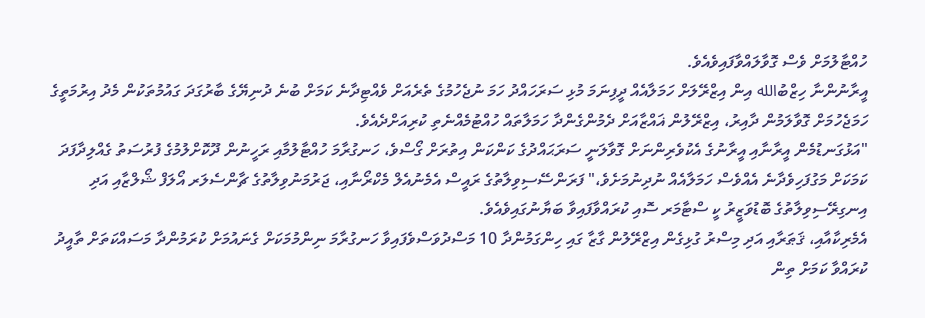ހުއްޓާލުމަށް ވެސް ގޮވާލައްވާފައިވެއެވެ.
އީރާނުންނާ ހިޒްބުالله އިން އިޒްރޭލަށް ހަމަލާއެއް ދީފިނަމަ މުޅި ސަރަހައްދު ހަމަ ނުޖެހުމުގެ ތެރެއަށް ވެއްޓިދާނެ ކަމަށް ބުނެ ދުނިޔޭގެ ބާރުގަދަ ގައުމުތަކުން މެދު އިރުމަތީގެ ހަމަޖެހުމަށް ގޮވާލަމުން ދާއިރު، އިޒްރޭލުން ޣައްޒާއަށް ދެމުންގެންދާ ހަމަލާތައް ހުއްޓުމެއްނެތި ކުރިއަށްދެއެވެ.
"އަޅުގަނޑުމެން އީރާނާއި އީރާނުގެ އެކުވެރިންނަށް ގޮވާލަނީ ސަރަޙައްދުގެ ކަންކަން އިތުރަށް ގޯސްވެ، ހަނގުރާމަ ހުއްޓާލުމާއި ރަހީނުން ދޫކޮށްލުމުގެ ފުރުސަތު ގެއްލިދާފަދަ ކަމަކަށް މަގުފަހިވެދާނެ އެއްވެސް ހަމަލާއެއް ނުދިނުމަށެވެ،" ފަރަންސޭސިވިލާތުގެ ރައީސް އެމެނުއެލް މެކްރޯނާއި، ޖަރުމަނުވިލާތުގެ ޗާންސެލަރ އޯލަފް ޝޯލްޒާއި އަދި އިނގިރޭސިވިލާތުގެ ބޮޑުވަޒީރު ކީ ސްޓާމަރ ސޮއި ކުރައްވާފައިވާ ބަޔާނުގައިވެއެވެ.
އެމެރިކާއާއި، ޤަޠަރާއި އަދި މިސްރު ގުޅިގެން އިޒްރޭލުން ގާޒާ ގައި ހިންގަމުންދާ 10 މަސްދުވަސްވެފައިވާ ހަނގުރާމަ ނިންމުމަކަށް ގެނައުމަށް ކުރަމުންދާ މަސައްކަތަށް ތާއީދު ކުރައްވާ ކަމަށް ތިން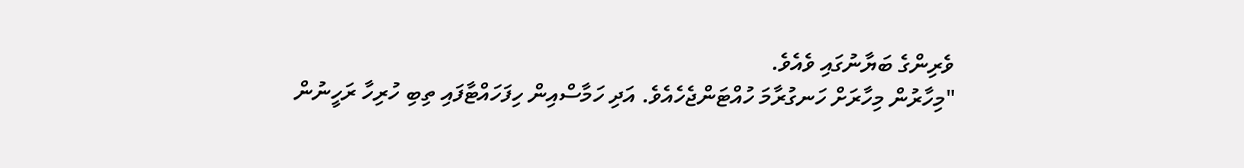ވެރިންގެ ބަޔާނުގައި ވެއެވެ.
"މިހާރުން މިހާރަށް ހަނގުރާމަ ހުއްޓަންޖެހެއެވެ. އަދި ހަމާސްއިން ހިފަހައްޓާފައި ތިބި ހުރިހާ ރަހީނުން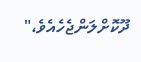ދޫކޮށްލަންޖެހެއެވެ،"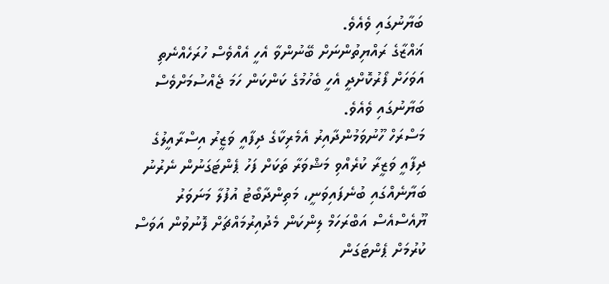ބަޔާނުގައި ވެއެވެ.
ޣައްޒާގެ ރައްޔިތުންނަށް ބޭނުންވާ އެހީ އެއްވެސް ހުރަހެއްނެތި އަވަހަށް ފޯރުކޮށްދީ އެހީ ބެހުމުގެ ކަންކަން ހަމަ ޖެއްސުމަށްވެސް ބަޔާނުގައި ވެއެވެ.
މަސްރަހް ހޫނުވަމުންދާއިރު އެމެރިކާގެ ދިފާއީ ވަޒީރު އިސްރާއީލުގެ ދިފާއީ ވަޒީރާ ކުރެއްވި މަޝްވަރާ ތަކަށް ފަހު ޕެންޓަގަނުން ނެރުނު ބަޔާނެއްގައި ބުނެފައިވަނީ، މަތިންދާބޯޓު އުފުލާ މަނަވަރު ޔޫއެސްއެސް އަބްރަހަމް ލިންކަން މެދުއިރުމައްޗަށް ފޮނުވުން އަވަސް ކުރުމަށް ޕެންޓަގަން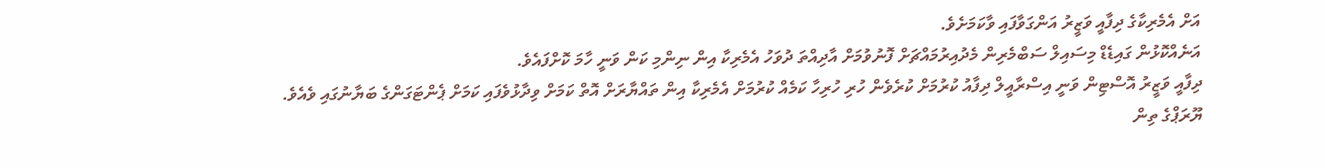އަށް އެމެރިކާގެ ދިފާއީ ވަޒީރު އަންގަވާފައި ވާކަމަށެވެ.
އަނެއްކޮޅުން ގައިޑެޑް މިސައިލް ސަބްމެރިން މެދުއިރުމައްޗަށް ފޮނުވުމަށް އާދިއްތަ ދުވަހު އެމެރިކާ އިން ނިންމި ކަން ވަނީ ހާމަ ކޮށްފައެވެ.
ދިފާއީ ވަޒީރު އޮސްޓިން ވަނީ އިސްރާއީލް ދިފާއު ކުރުމަށް ކުރެވެން ހުރި ހުރިހާ ކަމެއް ކުރުމަށް އެމެރިކާ އިން ތައްޔާރަށް އޮތް ކަމަށް ވިދާޅުވެފައި ކަމަށް ޕެންޓަގަންގެ ބަޔާނުގައި ވެއެވެ.
ޔޫރަޕްގެ ތިން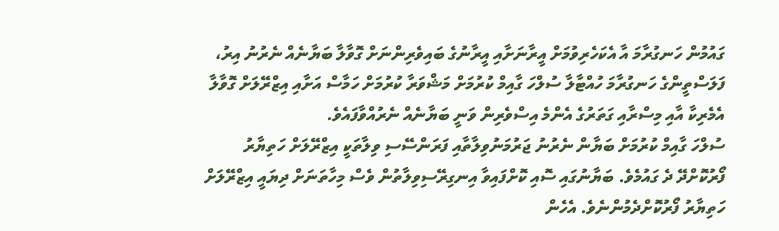ގައުމުން ހަނގުރާމަ އާ އެކަހެރިވުމަށް އީރާނަށާއި އީރާނުގެ ބައިވެރިންނަށް ގޮވާލާ ބަޔާނެއް ނެރުނު އިރު، ފަލަސްތީންގެ ހަނގުރާމަ ހުއްޓާލާ ސުލްހަ ގާއިމް ކުރުމަށް މަޝްވަރާ ކުރުމަށް ހަމާސް އަށާއި އިޒްރޭލަށް ގޮވާލާ އެމެރިކާ އާއި މިސްރާއި ގަތަރުގެ އެންމެ އިސްވެރިން ވަނީ ބަޔާނެއް ނެރުއްވާފައެވެ.
ސުލްހަ ގާއިމް ކުރުމަށް ބަޔާން ނެރުނު ޖަރުމަނުވިލާތާއި ފަރަންސޭސި ވިލާތަކީ އިޒްރޭލަށް ހަތިޔާރު ފޯރުކޮށްދޭ ދެ ގައުމެވެ. ބަޔާނުގައި ސޮއި ކޮށްފައިވާ އިނގިރޭސިވިލާތުން ވެސް މިހާތަނަށް ދިޔައީ އިޒްރޭލަށް ހަތިޔާރު ފޯރުކޮށްދެމުންނެވެ. އެހެން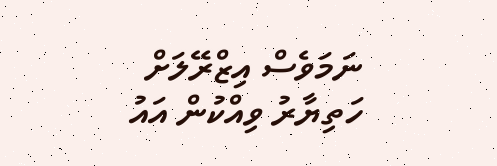ނަމަވެސް އިޒްރޭލަށް ހަތިޔާރު ވިއްކުން އައު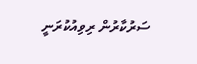ސަރުކާރުން ރިވިއުކުރަނީ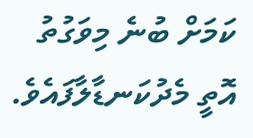ކަމަށް ބުނެ މިވަގުތު އޮތީ މެދުކަނޑާލާފައެވެ.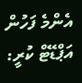އެންމެ ފަހުން އަޕްޑޭޓް ކުރީ: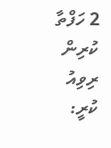2 ހަފްތާ ކުރިން
ރިވިއު ކުރީ: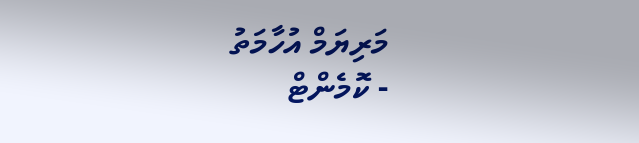މަރިޔަމް އުހާމަތު
- ކޮމެންޓް